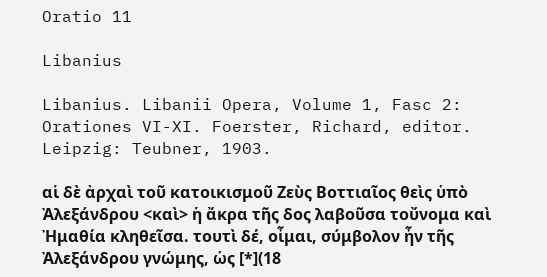Oratio 11

Libanius

Libanius. Libanii Opera, Volume 1, Fasc 2: Orationes VI-XI. Foerster, Richard, editor. Leipzig: Teubner, 1903.

αἱ δὲ ἀρχαὶ τοῦ κατοικισμοῦ Ζεὺς Βοττιαῖος θεὶς ὑπὸ Ἀλεξάνδρου <καὶ> ἡ ἄκρα τῆς δος λαβοῦσα τοὔνομα καὶ Ἠμαθία κληθεῖσα. τουτὶ δέ, οἶμαι, σύμβολον ἦν τῆς Ἀλεξάνδρου γνώμης, ὡς [*](18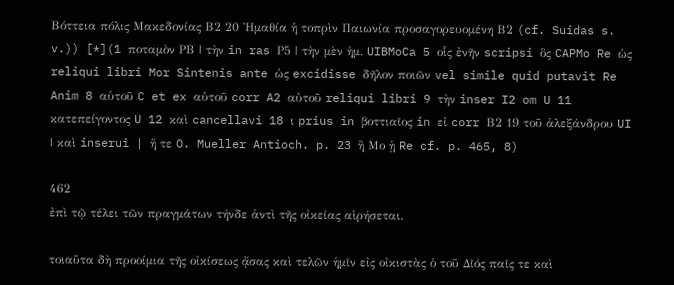Βόττεια πόλις Μακεδονίας Β2 20 Ἠμαθία ἡ τοπρὶν Παιωνία προσαγορευομένη Β2 (cf. Suidas s. v.)) [*](1 ποταμὸν ΡΒ | τὴν in ras Ρ5 | τὴν μὲν ἡμ. UIBMoCa 5 οἷς ἐνῆν scripsi ὃς CAPMo Re ὡς reliqui libri Mor Sintenis ante ὡς excidisse δῆλον ποιῶν vel simile quid putavit Re Anim 8 αὑτοῦ C et ex αὐτοῦ corr A2 αὐτοῦ reliqui libri 9 τὴν inser I2 om U 11 κατεπείγοντος U 12 καὶ cancellavi 18 ι prius in βοττιαῖος in εἰ corr Β2 19 τοῦ ἀλεξάνδρου UI | καὶ inserui | ἥ τε O. Mueller Antioch. p. 23 ἢ Μο ᾑ Re cf. p. 465, 8)

462
ἐπὶ τῷ τέλει τῶν πραγμάτων τήνδε ἀντὶ τῆς οἰκείας αἱρήσεται.

τοιαῦτα δὴ προοίμια τῆς οἰκίσεως ᾄσας καὶ τελῶν ἡμῖν εἰς οἰκιστὰς ὁ τοῦ Δῖός παῖς τε καὶ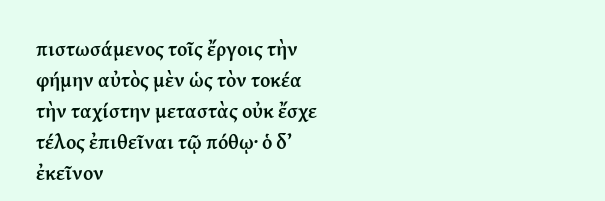πιστωσάμενος τοῖς ἔργοις τὴν φήμην αὐτὸς μὲν ὡς τὸν τοκέα τὴν ταχίστην μεταστὰς οὐκ ἔσχε τέλος ἐπιθεῖναι τῷ πόθῳ· ὁ δ’ ἐκεῖνον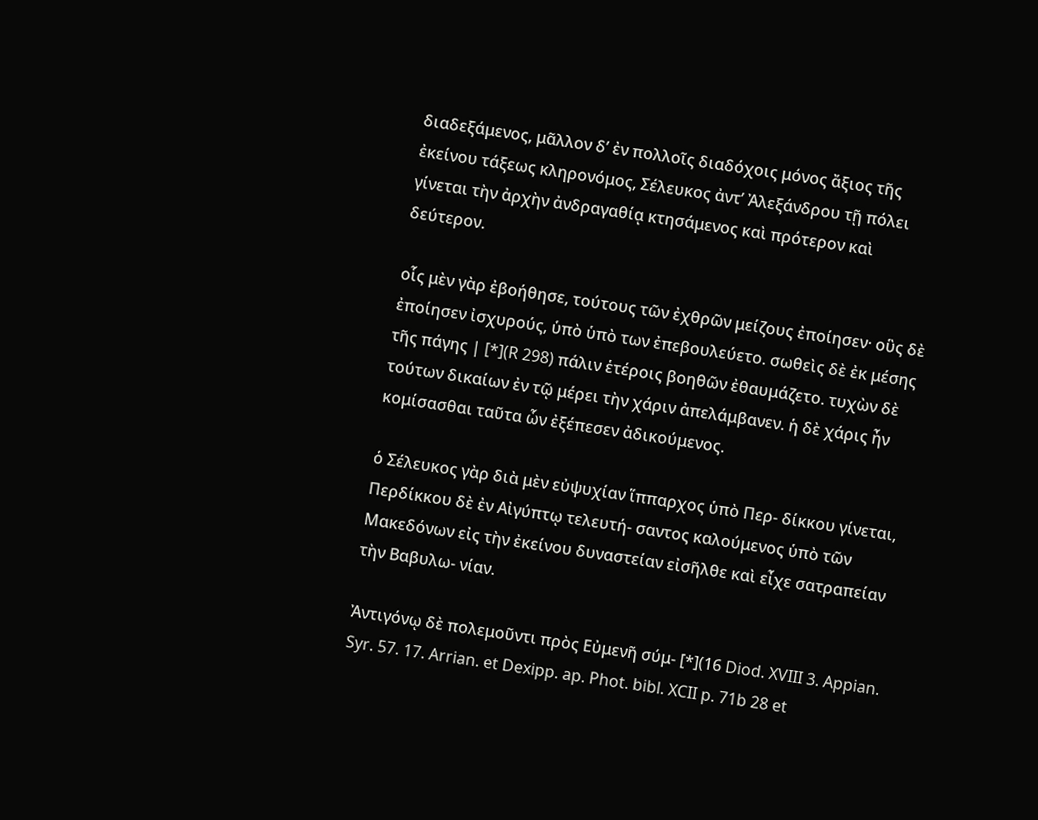διαδεξάμενος, μᾶλλον δ’ ἐν πολλοῖς διαδόχοις μόνος ἄξιος τῆς ἐκείνου τάξεως κληρονόμος, Σέλευκος ἀντ’ Ἀλεξάνδρου τῇ πόλει γίνεται τὴν ἀρχὴν ἀνδραγαθίᾳ κτησάμενος καὶ πρότερον καὶ δεύτερον.

οἷς μὲν γὰρ ἐβοήθησε, τούτους τῶν ἐχθρῶν μείζους ἐποίησεν· οὓς δὲ ἐποίησεν ἰσχυρούς, ὑπὸ ὑπὸ των ἐπεβουλεύετο. σωθεὶς δὲ ἐκ μέσης τῆς πάγης | [*](R 298) πάλιν ἑτέροις βοηθῶν ἐθαυμάζετο. τυχὼν δὲ τούτων δικαίων ἐν τῷ μέρει τὴν χάριν ἀπελάμβανεν. ἡ δὲ χάρις ἦν κομίσασθαι ταῦτα ὧν ἐξέπεσεν ἀδικούμενος.

ὁ Σέλευκος γὰρ διὰ μὲν εὐψυχίαν ἵππαρχος ὑπὸ Περ- δίκκου γίνεται, Περδίκκου δὲ ἐν Αἰγύπτῳ τελευτή- σαντος καλούμενος ὑπὸ τῶν Μακεδόνων εἰς τὴν ἐκείνου δυναστείαν εἰσῆλθε καὶ εἶχε σατραπείαν τὴν Βαβυλω- νίαν.

Ἀντιγόνῳ δὲ πολεμοῦντι πρὸς Εὐμενῆ σύμ- [*](16 Diod. XVIII 3. Appian. Syr. 57. 17. Arrian. et Dexipp. ap. Phot. bibl. XCII p. 71b 28 et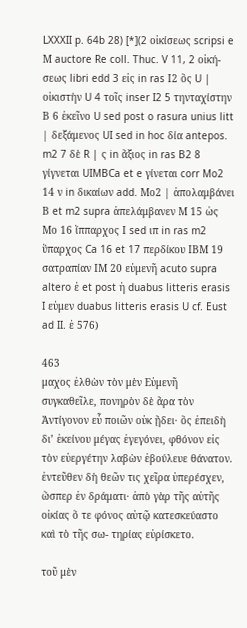LXXXII p. 64b 28) [*](2 οἰκίσεως scripsi e Μ auctore Re coll. Thuc. V 11, 2 οἰκή- σεως libri edd 3 εἰς in ras Ι2 ὃς U | οἰκιστὴν U 4 τοῖς inser I2 5 τηνταχίστην Β 6 ἐκεῖνο U sed post o rasura unius litt | δεξάμενος UI sed in hoc δία antepos. m2 7 δὲ R | ς in ἄξιος in ras B2 8 γίγνεται UIMBCa et e γίνεται corr Mo2 14 ν in δικαίων add. Μο2 | ἀπολαμβάνει Β et m2 supra ἀπελάμβανεν Μ 15 ὡς Μο 16 ἵππαρχος Ι sed ιπ in ras m2 ὕπαρχος Ca 16 et 17 περδίκου ΙΒΜ 19 σατραπίαν ΙΜ 20 εὐμενῆ acuto supra altero ἑ et post ἡ duabus litteris erasis I εὐμεν duabus litteris erasis U cf. Eust ad II. ἑ 576)

463
μαχος ἐλθὼν τὸν μὲν Εὐμενῆ συγκαθεῖλε, πονηρὸν δὲ ἄρα τὸν Ἀντίγονον εὖ ποιῶν οὐκ ᾔδει· ὃς ἐπειδὴ δι’ ἐκείνου μέγας ἐγεγόνει, φθόνον εἰς τὸν εὐεργέτην λαβὼν ἐβούλευε θάνατον. ἐντεῦθεν δὴ θεῶν τις χεῖρα ὑπερέσχεν, ὥσπερ ἐν δράματι· ἀπὸ γὰρ τῆς αὐτῆς οἰκίας ὅ τε φόνος αὐτῷ κατεσκεύαστο καὶ τὸ τῆς σω- τηρίας εὑρίσκετο.

τοῦ μὲν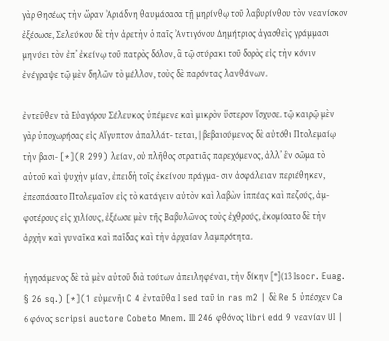γὰρ Θησέως τὴν ὥραν Ἀριάδνη θαυμάσασα τῇ μηρίνθῳ τοῦ λαβυρίνθου τὸν νεανίσκον ἐξέσωσε, Σελεύκου δὲ τὴν ἀρετὴν ὁ παῖς Ἀντιγόνου Δημήτριος ἀγασθεὶς γράμμασι μηνύει τὸν ἐπ’ ἐκείνῳ τοῦ πατρὸς δόλον, ἃ τῷ στύρακι τοῦ δορὸς εἰς τὴν κόνιν ἐνέγραψε τῷ μὲν δηλῶν τὸ μέλλον, τοὺς δὲ παρόντας λανθάνων.

ἐντεῦθεν τὰ Εὐαγόρου Σέλευκος ὑπέμενε καὶ μικρὸν ὕστερον ἴσχυσε. τῷ καιρῷ μὲν γὰρ ὑποχωρήσας εἰς Αἴγυπτον ἀπαλλάτ- τεται, | βεβαιούμενος δὲ αὐτόθι Πτολεμαίῳ τὴν βασι- [*](R 299) λείαν, οὐ πλῆθος στρατιᾶς παρεχόμενος, ἀλλ’ ἒν σῶμα τὸ αὑτοῦ καὶ ψυχὴν μίαν, ἐπειδὴ τοῖς ἐκείνου πράγμα- σιν ἀσφάλειαν περιέθηκεν, ἐπεσπάσατο Πτολεμαῖον εἰς τὸ κατάγειν αὐτὸν καὶ λαβὼν ἱππέας καὶ πεζούς, ἀμ- φοτέρους εἰς χιλίους, ἐξέωσε μὲν τῆς Βαβυλῶνος τοὺς ἐχθρούς, ἐκομίσατο δὲ τὴν ἀρχὴν καὶ γυναῖκα καὶ παῖδας καὶ τὴν ἀρχαίαν λαμπρότητα.

ἡγησάμενος δὲ τὰ μὲν αὑτοῦ διὰ τούτων ἀπειληφέναι, τὴν δίκην [*](13 Isocr. Euag. § 26 sq.) [*](1 εὐμενῆι C 4 ἐνταῦθα I sed ταῦ in ras m2 | δὲ Re 5 ὑπέσχεν Ca 6 φόνος scripsi auctore Cobeto Mnem. III 246 φθόνος libri edd 9 νεανίαν UI |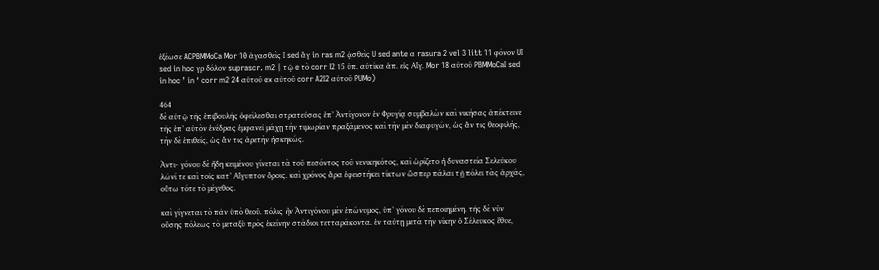ἐξέωσε ACPBMMoCa Mor 10 ἀγασθεὶς I sed ἂγ in ras m2 ᾀσθεὶς U sed ante α rasura 2 vel 3 litt 11 φόνον UI sed in hoc γρ δόλον suprascr. m2 | τῷ e τὸ corr Ι2 15 ὑπ. αὐτίκα ἀπ. εἰς Αἴγ. Mor 18 αὐτοῦ PBMMoCaI sed in hoc ’ in ‘ corr m2 24 αὑτοῦ ex αὐτοῦ corr A2I2 αὐτοῦ PUMo)

464
δὲ αὐτῷ τῆς ἐπιβουλῆς ὀφείλεσθαι στρατεύσας ἐπ’ Ἀντίγονον ἐν Φρυγίᾳ συμβαλὼν καὶ νικήσας ἀπέκτεινε τῆς ἐπ’ αὐτὸν ἐνέδρας ἐμφανεῖ μάχῃ τὴν τιμωρίαν πραξάμενος καὶ τὴν μὲν διαφυγών, ὡς ἄν τις θεοφιλής, τὴν δὲ ἐπιθείς, ὡς ἄν τις ἀρετὴν ἠσκηκώς.

Ἀντι- γόνου δὲ ἤδη κειμένου γίνεται τὰ τοῦ πεσόντος τοῦ νενικηκότος, καὶ ὡρίζετο ἡ δυναστεία Σελεύκου λῶνί τε καὶ τοῖς κατ’ Αἴγυπτον ὄροις. καὶ χρόνος ἄρα ἐφειστήκει τίκτων ὥσπερ πάλαι τῇ πόλει τὰς ἀρχάς, οὕτω τότε τὸ μέγεθος.

καὶ γίγνεται τὸ πᾶν ὑπὸ θεοῦ. πόλις ἦν Ἀντιγόνου μὲν ἐπώνυμος, ὑπ’ γόνου δὲ πεποιημένη. τῆς δὲ νῦν οὔσης πόλεως τὸ μεταξὺ πρὸς ἐκείνην στάδιοι τετταράκοντα. ἐν ταύτῃ μετὰ τὴν νίκην ὁ Σέλευκος ἔθυε,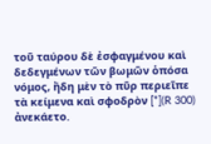τοῦ ταύρου δὲ ἐσφαγμένου καὶ δεδεγμένων τῶν βωμῶν ὁπόσα νόμος, ἤδη μὲν τὸ πῦρ περιεῖπε τὰ κείμενα καὶ σφοδρὸν [*](R 300) ἀνεκάετο.